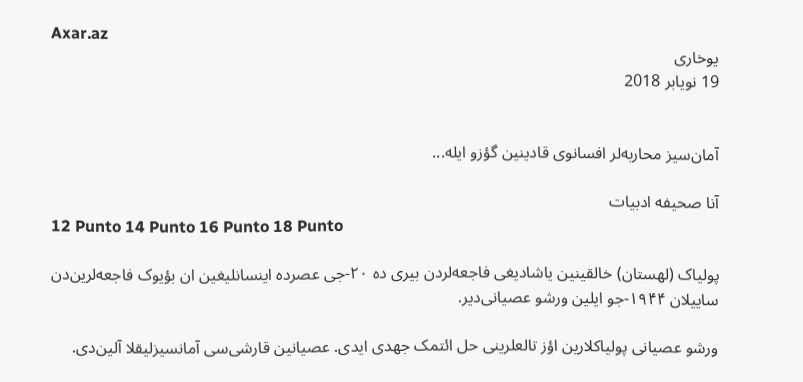Axar.az
یوخاری
19 نویابر 2018


آمان‌سیز محاربه‌لر افسانوی قادینین گؤزو ایله...

آنا صحیفه ادبیات
12 Punto 14 Punto 16 Punto 18 Punto

پولیاک (لهستان) خالقینین یاشادیغی فاجعه‌لردن بیری ده ۲۰-جی عصرده اینسانلیغین ان بؤیوک فاجعه‌لرین‌دن ساییلان ۱۹۴۴-جو ایلین ورشو عصیانی‌دیر.

ورشو عصیانی پولیاکلارین اؤز تالعلرینی حل ائتمک جهدی ایدی. عصیانین قارشی‌سی آمانسیزلیقلا آلین‌دی.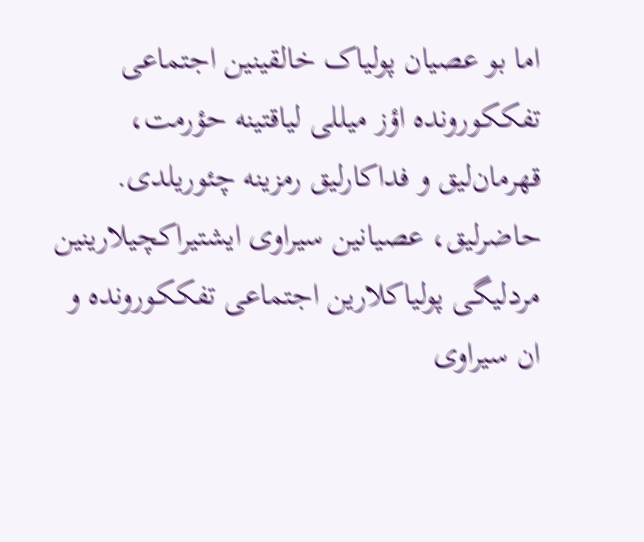اما بو عصیان پولیاک خالقینین اجتماعی تفککورونده اؤز میللی لیاقتینه حؤرمت، قهرمان‌لیق و فداکارلیق رمزینه چئوریلدی. حاضرلیق، عصیانین سیراوی ایشتیراکچیلارینین مردلیگی پولیاکلارین اجتماعی تفککورونده و ان سیراوی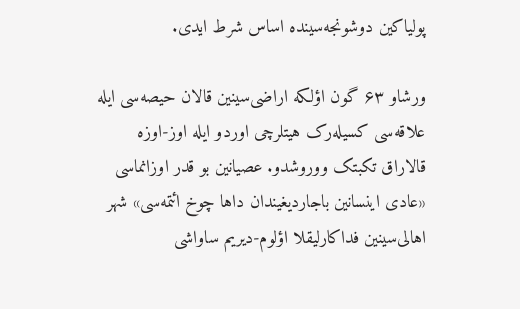پولیاکین دوشونجه‌سینده اساس شرط ایدی.

ورشاو ۶۳ گون اؤلکه اراضی‌سینین قالان حیصه‌سی ایله علاقه‌سی کسیله‌رک هیتلرچی اوردو ایله اوز-اوزه قالاراق تکبتک ووروشدو. عصیانین بو قدر اوزانماسی «عادی اینسانین باجاردیغیندان داها چوخ ائتمه‌سی» شهر اهالی‌سینین فداکارلیقلا اؤلوم-دیریم ساواشی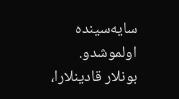سایه‌سینده اولموشدو. بونلار قادینلارا،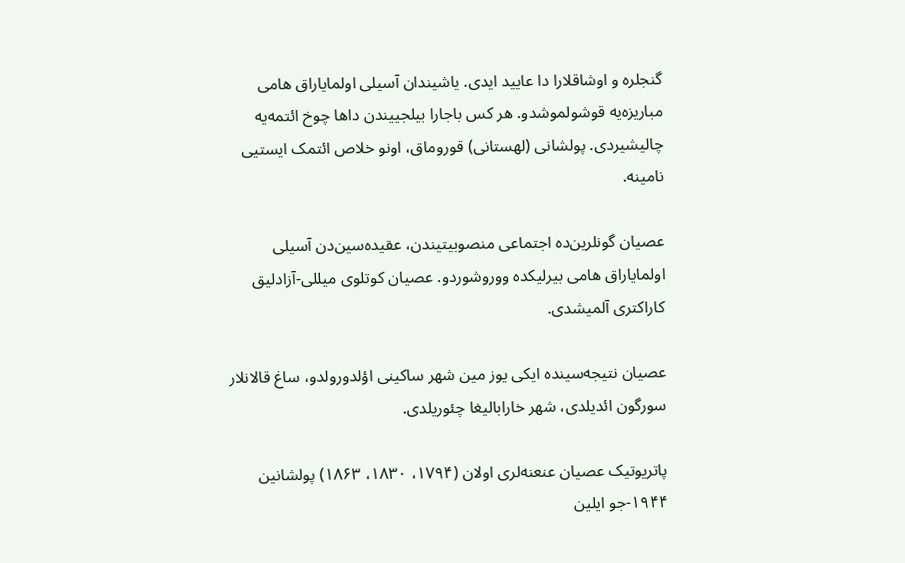گنجلره و اوشاقلارا دا عایید ایدی. یاشیندان آسیلی اولمایاراق هامی مباریزه‌یه قوشولموشدو. هر کس باجارا بیلجییندن داها چوخ ائتمه‌یه چالیشیردی. پولشانی (لهستانی) قوروماق، اونو خلاص ائتمک ایستیی نامینه.

عصیان گونلرین‌ده اجتماعی منصوبیتیندن، عقیده‌سین‌دن آسیلی اولمایاراق هامی بیرلیکده ووروشوردو. عصیان کوتلوی میللی-آزادلیق کاراکتری آلمیشدی.

عصیان نتیجه‌سینده ایکی یوز مین شهر ساکینی اؤلدورولدو، ساغ قالانلار سورگون ائدیلدی، شهر خارابالیغا چئوریلدی.

پاتریوتیک عصیان عنعنه‌لری اولان (۱۷۹۴، ۱۸۳۰، ۱۸۶۳) پولشانین ۱۹۴۴-جو ایلین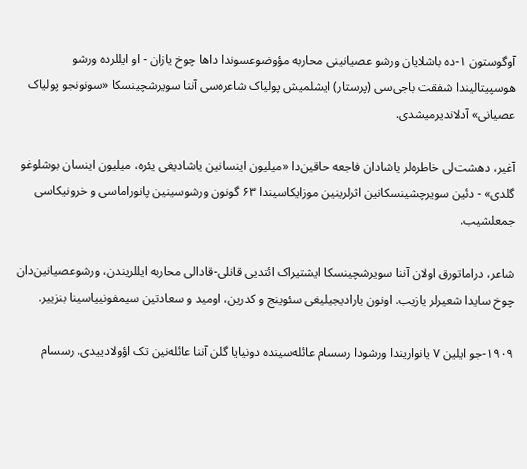آوگوستون ۱-ده باشلایان ورشو عصیانینی محاربه مؤوضوعسوندا داها چوخ یازان - او ایللرده ورشو هوسپیتالیندا شفقت باجی‌سی (پرستار) ایشلمیش پولیاک شاعره‌سی آننا سویرشچینسکا «سونونجو پولیاک عصیانی» آدلاندیرمیشدی.

آغیر، دهشت‌لی خاطره‌لر یاشادان فاجعه حاقین‌دا «میلیون اینسانین یاشادیغی یئره، میلیون اینسان بوشلوغو گلدی» - دئین سویرچشینسکانین اثرلرینین موزایکاسیندا ۶۳ گونون ورشوسینین پانوراماسی و خرونیکاسی جمعلشیب.

شاعر، دراماتورق اولان آننا سویرشچینسکا ایشتیراک ائتدیی قانلی-قادالی محاربه ایللریندن، ورشوعصیانین‌دان چوخ سایدا شعیرلر یازیب. اونون یارادیجیلیغی سئوینج و کدرین، اومید و سعادتین سیمفونییاسینا بنزییر.

۱۹۰۹-جو ایلین ۷ یانواریندا ورشودا رسسام عائله‌سینده دونیایا گلن آننا عائله‌نین تک اؤولادییدی. رسسام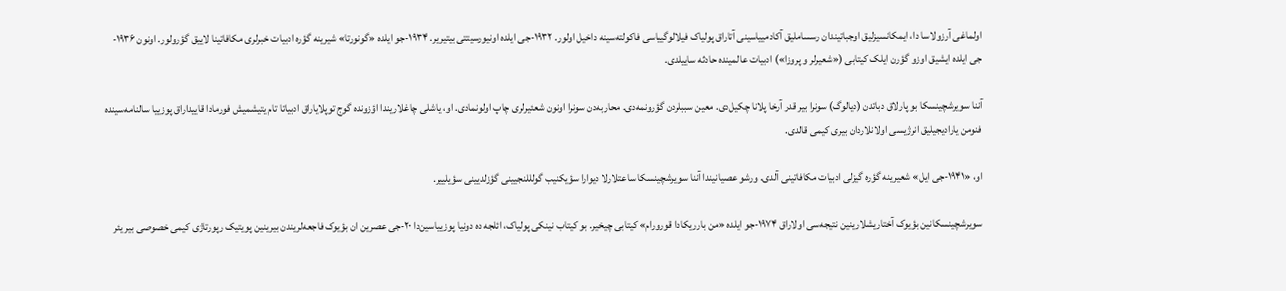اولماغی آرزولاسا دا، ایمکانسیزلیق اوجباتیندان رسساملیق آکادمییاسینی آتاراق پولیاک فیلالوگییاسی فاکولته‌سینه داخیل اولور. ۱۹۳۲-جی ایلده اونیورسیتتی بیتیریر. ۱۹۳۴-جو ایلده «گونورتا» شیرینه گؤره ادبیات خبرلری مکافاتینا لاییق گؤرولور. اونون ۱۹۳۶-جی ایلده ایشیق اوزو گؤرن ایلک کیتابی («شعیرلر و پروزا») ادبیات عالمینده حادثه ساییلدی.

آننا سویرشچینسکا بو پارلاق دباتدن (دیالوگ) سونرا بیر قدر آرخا پلانا چکیل‌دی. معین سببلردن گؤرونمه‌دی. محاربه‌دن سونرا اونون شعئیرلری چاپ اولونمادی. او، یاشلی چاغلاریندا اؤزونده گوج توپلایاراق ادبیاتا تام یتیشمیش فورمادا قاییداراق پوزییا سالنامه‌سینده فنومن یارادیجیلیق انرژیسی اولانلاردان بیری کیمی قالدی.

او، «۱۹۴۱-جی ایل» شعیرینه گؤره گیزلی ادبیات مکافاتینی آلدی. ورشو عصیانیندا آننا سویرشچینسکا ساعتلارلا دیوارا سؤیکنیب گولللنجیینی گؤزلدیینی سؤیلییر.

سویرشچینسکانین بؤیوک آختاریشلارینین نتیجه‌سی اولاراق ۱۹۷۴-جو ایلده «من بارریکادا قورورام» کیتابی چیخیر. بو کیتاب نینکی پولیاک، ائلجه ده دونیا پوزییاسین‌دا ۲۰-جی عصرین ان بؤیوک فاجعه‌لریندن بیرینین پویتیک رپورتاژی کیمی خصوصی بیر یئر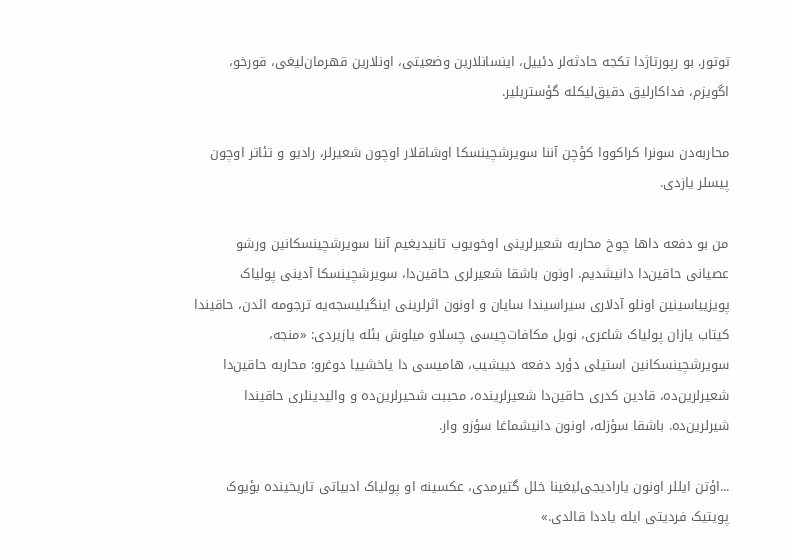توتور. بو رپورتاژدا تکجه حادثه‌لر دئییل، اینسانلارین وضعیتی، اونلارین قهرمان‌لیغی، قورخو، اگویزم، فداکارلیق دقیق‌لیکله گؤستریلیر.

محاربه‌دن سونرا کراکووا کؤچن آننا سویرشچینسکا اوشاقلار اوچون شعیرلر، رادیو و تئاتر اوچون پیسلر یازدی.

من بو دفعه داها چوخ محاربه شعیرلرینی اوخویوب تانیدیغیم آننا سویرشچینسکانین ورشو عصیانی حاقین‌دا دانیشدیم. اونون باشقا شعیرلری حاقین‌دا، سویرشچینسکا آدینی پولیاک پویزییاسینین اونلو آدلاری سیراسیندا سایان و اونون اثرلرینی اینگیلیسجه‌یه ترجومه ائد‌ن، حاقیندا کیتاب یازان پولیاک شاعری، نوبل مکافات‌چیسی چسلاو میلوش بئله یازیردی: «منجه، سویرشچینسکانین استیلی دؤرد دفعه دییشیب، هامیسی دا یاخشییا دوغرو: محاربه حاقین‌دا شعیرلرین‌ده، قادین کدری حاقین‌دا شعیرلرینده، محببت شحیرلرین‌ده و والیدینلری حاقیندا شیرلرین‌ده. باشقا سؤزله، اونون دانیشماغا سؤزو وار.

...اؤتن ایللر اونون یارادیجی‌لیغینا خلل گتیرمدی، عکسینه او پولیاک ادبیاتی تاریخینده بؤیوک پویتیک فردیتی ایله یاددا قالدی.»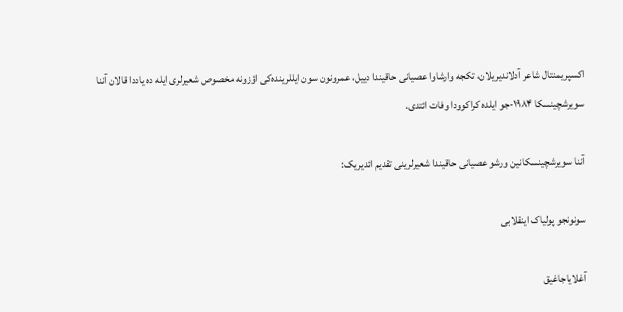اکسپریمنتال شاعر آدلاندیریلان، تکجه وارشاوا عصیانی حاقیندا دییل، عمرونون سون ایللرینده‌کی اؤزونه مخصوص شعیرلری ایله ده یاددا قالان آننا سویرشچینسکا ۱۹۸۴-جو ایلده کراکوودا وفات ائتدی.

آننا سویرشچینسکانین ورشو عصیانی حاقیندا شعیرلرینی تقدیم ائدیریک:

سونونجو پولیاک اینقلابی

آغلایاجاغیق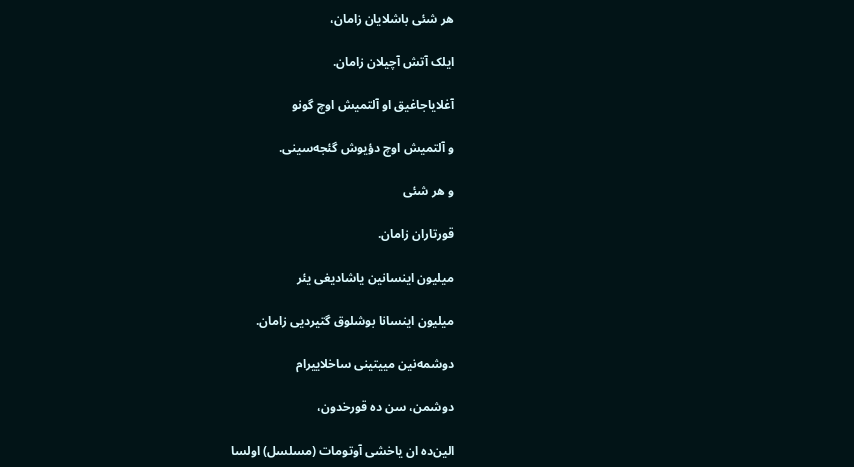هر شئی باشلایان زامان،

ایلک آتش آچیلان زامان.

آغلایاجاغیق او آلتمیش اوچ گونو

و آلتمیش اوچ دؤیوش گئجه‌سینی.

و هر شئی

قورتاران زامان.

میلیون اینسانین یاشادیغی یئر

میلیون اینسانا بوشلوق گتیردیی زامان.

دوشمه‌نین مییتینی ساخلاییرام

دوشمن، سن ده قورخدون،

الین‌ده ان یاخشی آوتومات (مسلسل) اولسا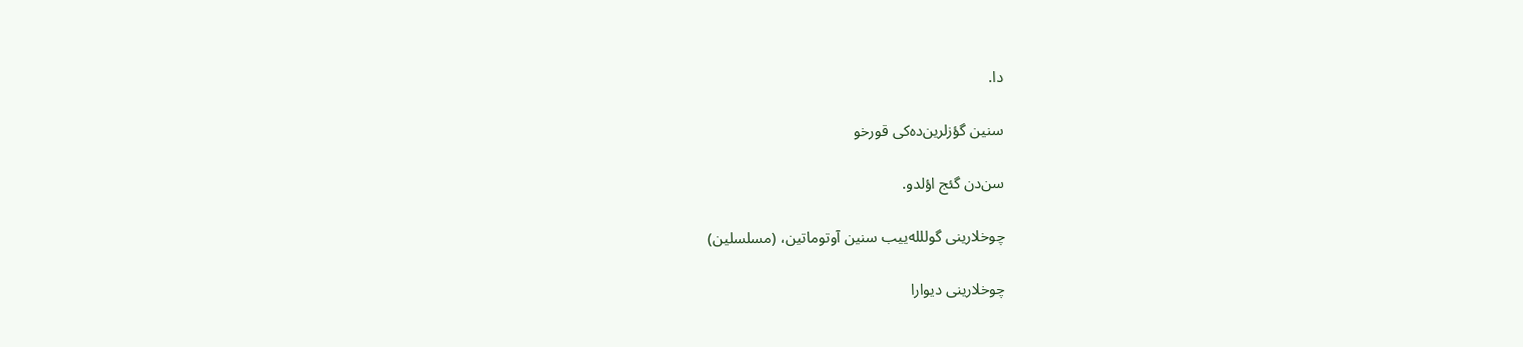دا.

سنین گؤزلرین‌ده‌کی قورخو

سن‌دن گئج اؤلدو.

چوخلارینی گوللله‌ییب سنین آوتوماتین، (مسلسلین)

چوخلارینی دیوارا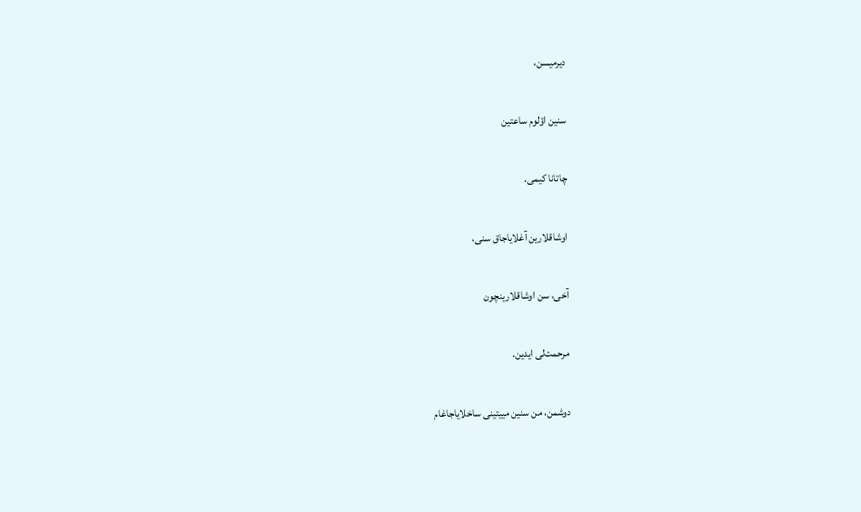دیرمیسن،

سنین اؤلوم ساعتین

چاتانا کیمی.

اوشاقلارین آغلایاجاق سنی،

آخی، سن اوشاقلارینچون

مرحمت‌لی ایدین.

دوشمن، من سنین مییتینی ساخلایاجاغام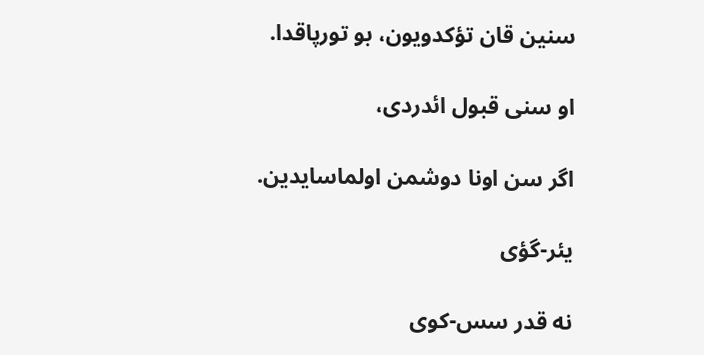سنین قان تؤکدویون، بو تورپاقدا.

او سنی قبول ائدردی،

اگر سن اونا دوشمن اولماسایدین.

یئر-گؤی

نه قدر سس-کوی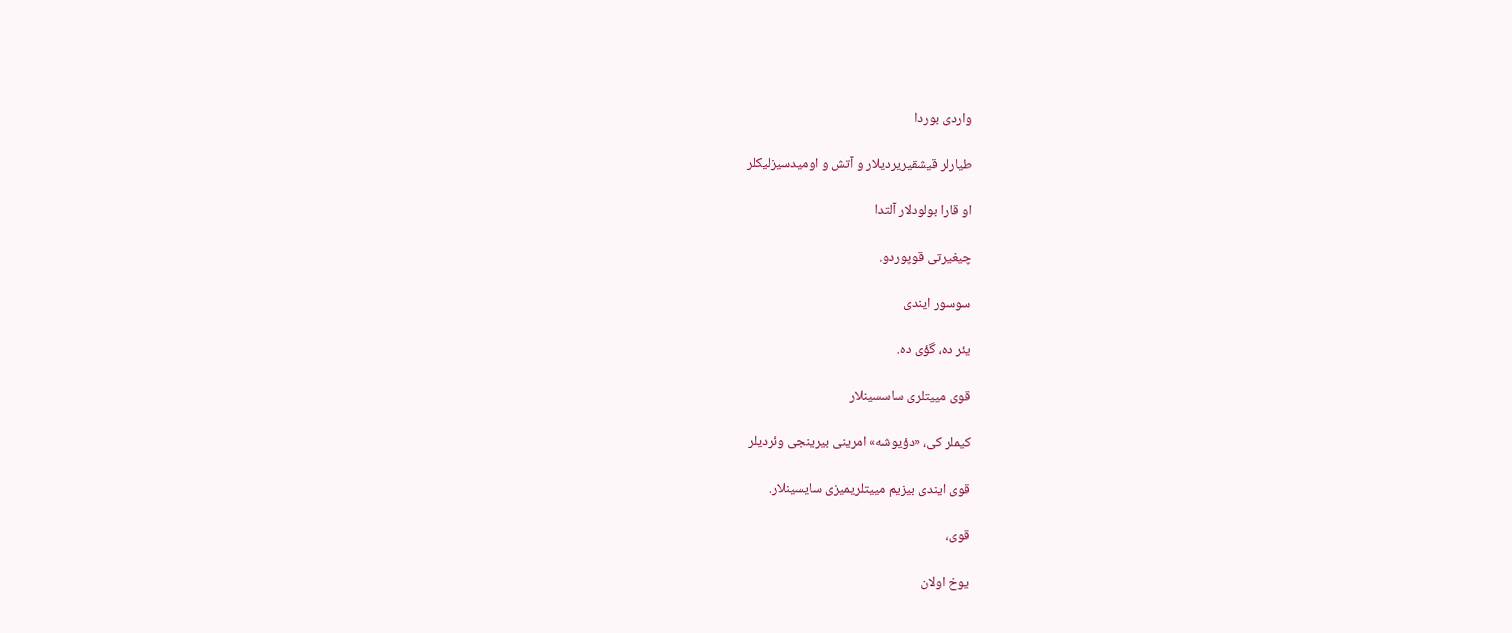واردی بوردا

طیارلر قیشقیریردیلار و آتش و اومیدسیزلیکلر

او قارا بولودلار آلتدا

چیغیرتی قوپوردو.

سوسور ایندی

یئر ده، گؤی ده.

قوی مییتلری ساسسینلار

کیملر کی، «دؤیوشه» امرینی بیرینجی وئردیلر

قوی ایندی بیزیم مییتلریمیزی سایسینلار.

قوی،

یوخ اولان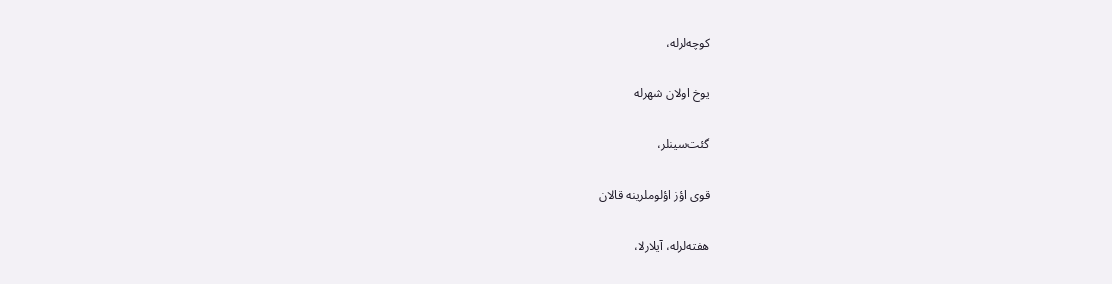کوچه‌لرله،

یوخ اولان شهرله

گئت‌سینلر،

قوی اؤز اؤلوملرینه قالان

هفته‌لرله، آیلارلا،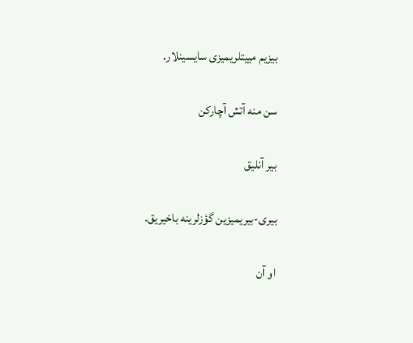بیزیم مییتلریمیزی سایسینلار.

سن منه آتش آچارکن

بیر آنلیق

بیری-بیریمیزین گؤزلرینه باخیریق.

او آن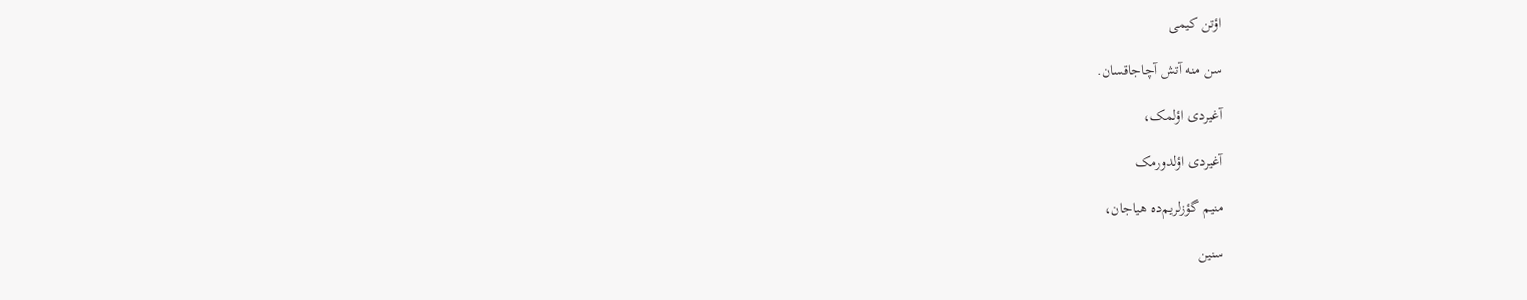اؤتن کیمی

سن منه آتش آچاجاقسان.

آغیردی اؤلمک،

آغیردی اؤلدورمک

منیم گؤزلریم‌ده هیاجان،

سنین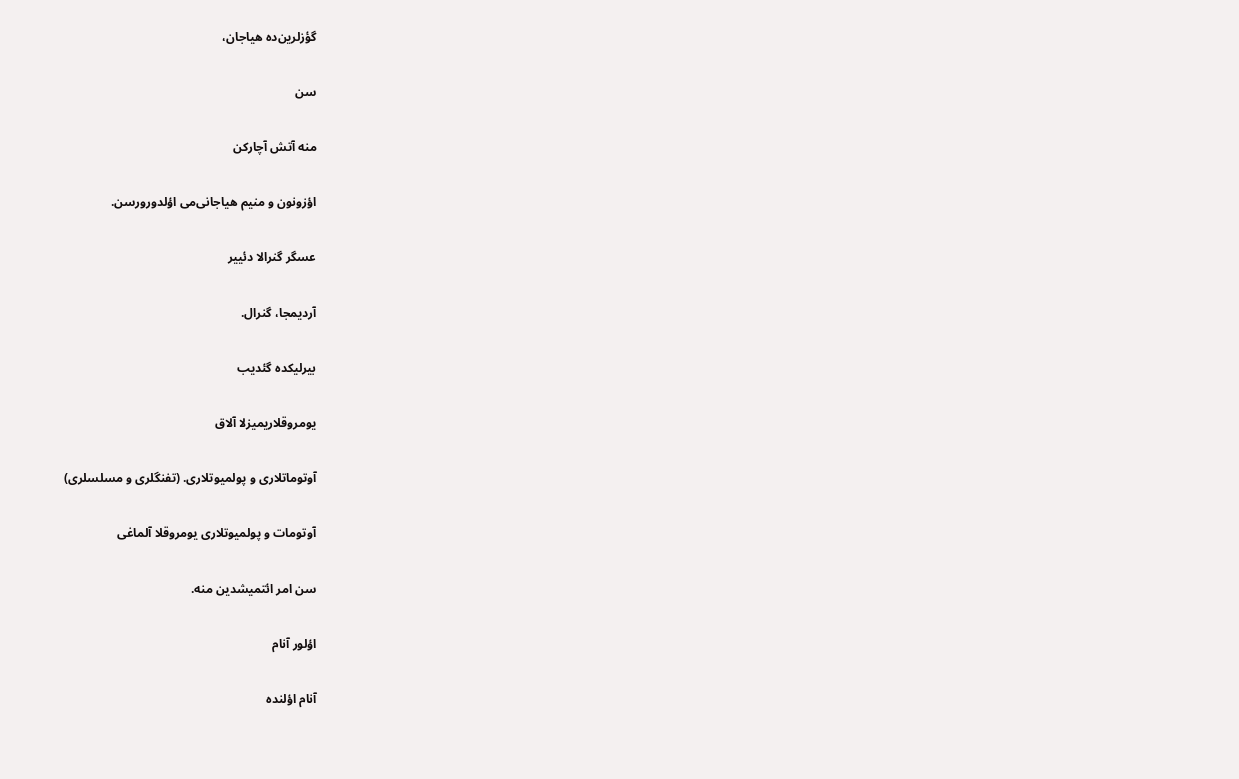گؤزلرین‌ده هیاجان،

سن

منه آتش آچارکن

اؤزونون و منیم هیاجانی‌می اؤلدورورسن.

عسگر گنرالا دئییر

آردیمجا، گنرال.

بیرلیکده گئدیب

یومروقلاریمیزلا آلاق

آوتوماتلاری و پولمیوتلاری. (تفنگلری و مسلسلری)

آوتومات و پولمیوتلاری یومروقلا آلماغی

سن امر ائتمیشدین منه.

اؤلور آنام

آنام اؤلنده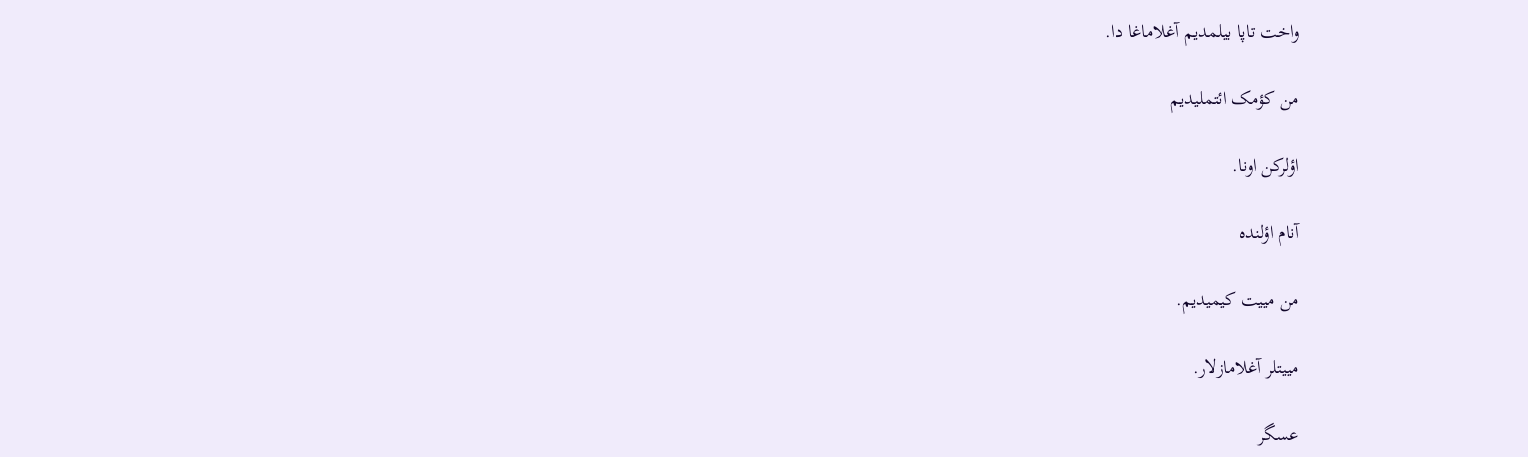واخت تاپا بیلمدیم آغلاماغا دا.

من کؤمک ائتملیدیم

اؤلرکن اونا.

آنام اؤلنده

من مییت کیمیدیم.

مییتلر آغلامازلار.

عسگر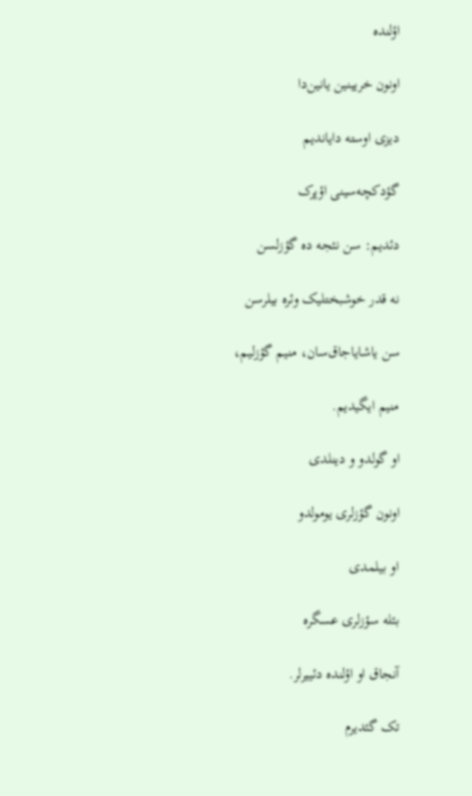اؤلنده

اونون خریینین یانین‌دا

دیزی اوسته دایاندیم

گؤدکچه‌سینی اؤپرک

دئدیم: سن نئجه ده گؤزلسن

نه قدر خوشبختلیک وئره بیلرسن

سن یاشایاجاق‌سان، منیم گؤزلیم،

منیم ایگیدیم.

او گولدو و دینلدی

اونون گؤزلری یومولدو

او بیلمدی

بئله سؤزلری عسگره

آنجاق او اؤلنده دئییرلر.

تک گئدیرم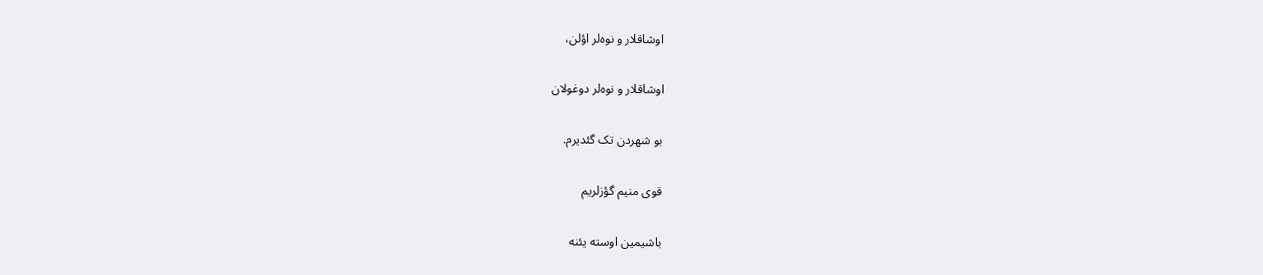اوشاقلار و نوه‌لر اؤلن،

اوشاقلار و نوه‌لر دوغولان

بو شهردن تک گئدیرم.

قوی منیم گؤزلریم

باشیمین اوسته یئنه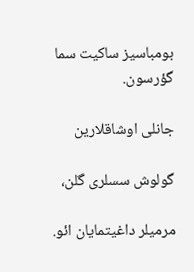بومباسیز ساکیت سما گؤرسون.

جانلی اوشاقلارین

گولوش سسلری گلن،

مرمیلر داغیتمایان ائو.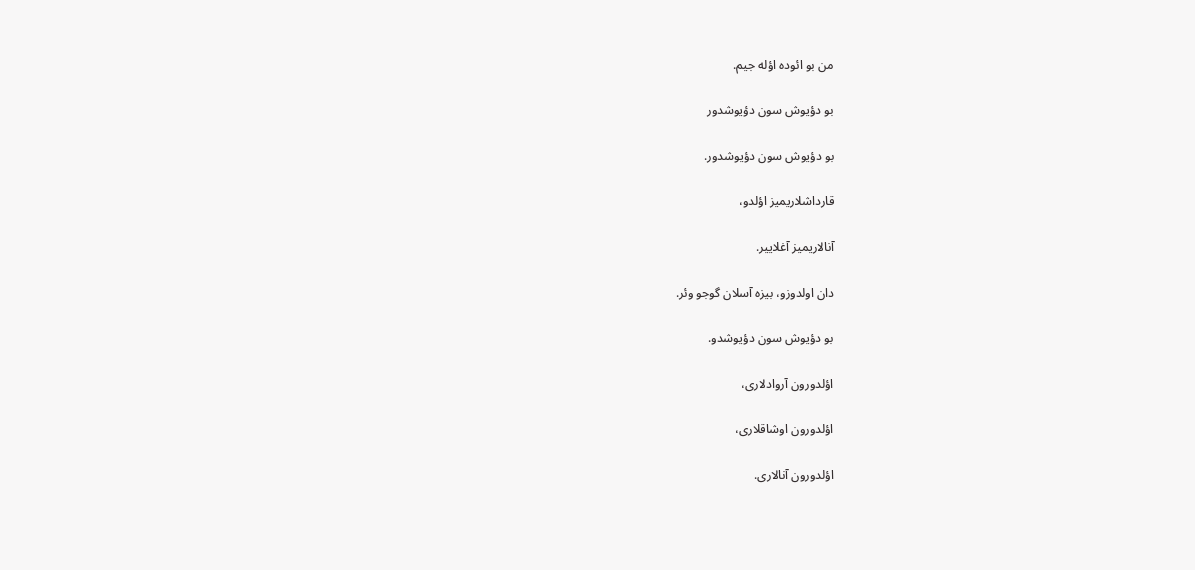من بو ائوده اؤله جیم.

بو دؤیوش سون دؤیوشدور

بو دؤیوش سون دؤیوشدور.

قارداشلاریمیز اؤلدو،

آنالاریمیز آغلاییر.

دان اولدوزو، بیزه آسلان گوجو وئر.

بو دؤیوش سون دؤیوشدو.

اؤلدورون آروادلاری،

اؤلدورون اوشاقلاری،

اؤلدورون آنالاری.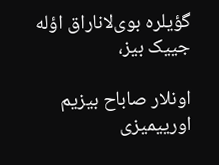گؤیلره بوی‌لاناراق اؤله جییک بیز،

اونلار صاباح بیزیم اورییمیزی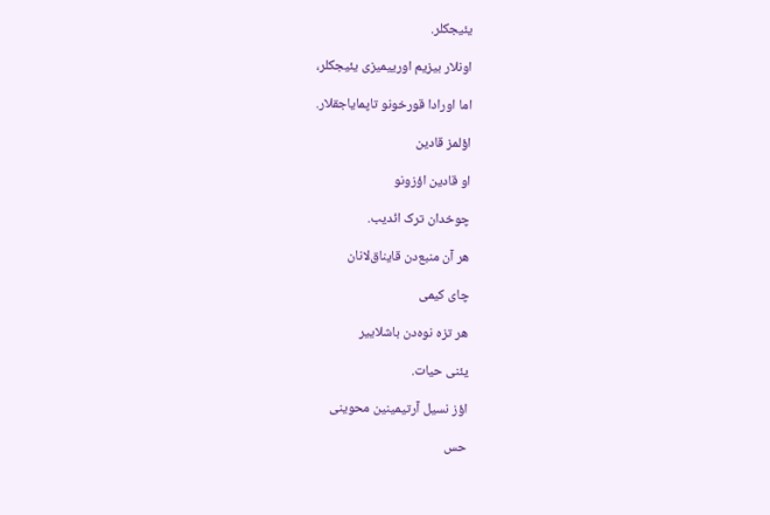یئیجکلر.

اونلار بیزیم اورییمیزی یئیجکلر،

اما اورادا قورخونو تاپمایاجقلار.

اؤلمز قادین

او قادین اؤزونو

چوخدان ترک ائدیب.

هر آن منبع‌دن قایناق‌لانان

چای کیمی

هر تزه نوه‌دن باشلاییر

یئنی حیات.

اؤز نسیل آرتیمینین محوینی

حس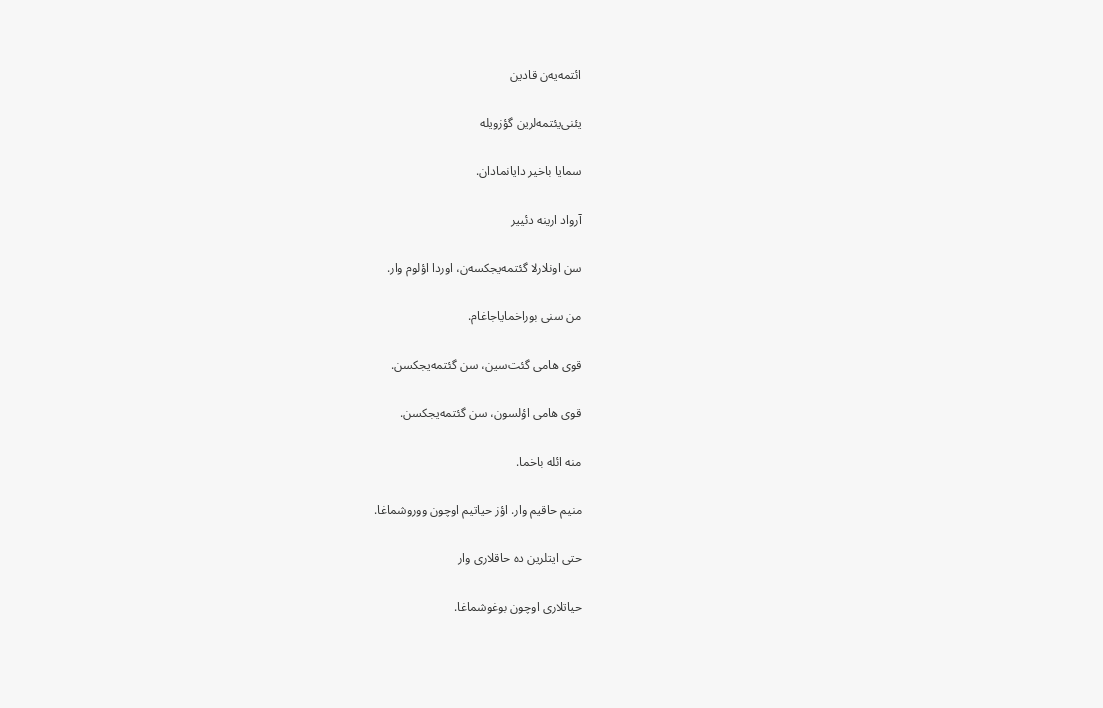ائتمه‌یه‌ن قادین

یئنی‌یئتمه‌لرین گؤزویله

سمایا باخیر دایانمادان.

آرواد ارینه دئییر

سن اونلارلا گئتمه‌یجکسه‌ن، اوردا اؤلوم وار.

من سنی بوراخمایاجاغام.

قوی هامی گئت‌سین، سن گئتمه‌یجکسن.

قوی هامی اؤلسون، سن گئتمه‌یجکسن.

منه ائله باخما.

منیم حاقیم وار. اؤز حیاتیم اوچون ووروشماغا.

حتی ایتلرین ده حاقلاری وار

حیاتلاری اوچون بوغوشماغا.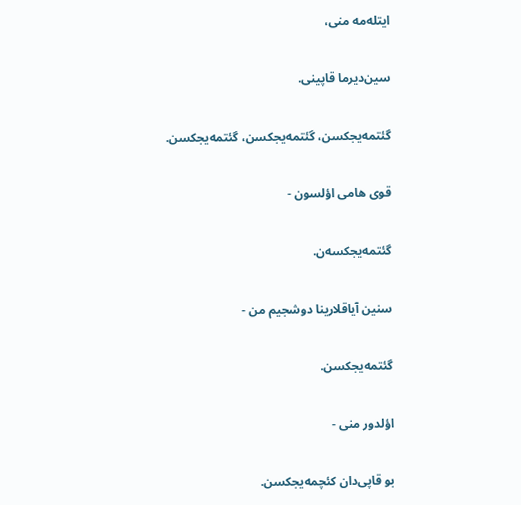ایتله‌مه منی،

سین‌دیرما قاپینی.

گئتمه‌یجکسن، گئتمه‌یجکسن، گئتمه‌یجکسن.

قوی هامی اؤلسون -

گئتمه‌یجکسه‌ن.

سنین آیاقلارینا دوشجیم من -

گئتمه‌یجکسن.

اؤلدور منی -

بو قاپی‌دان کئچمه‌یجکسن.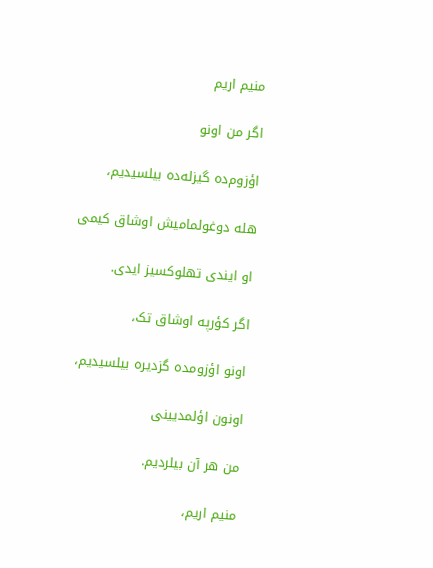منیم اریم

اگر من اونو

اؤزوم‌ده گیزله‌ده بیلسیدیم،

هله دوغولمامیش اوشاق کیمی

او ایندی تهلوکسیز ایدی.

اگر کؤرپه اوشاق تک،

اونو اؤزومده گزدیره بیلسیدیم،

اونون اؤلمدیینی

من هر آن بیلردیم.

منیم اریم،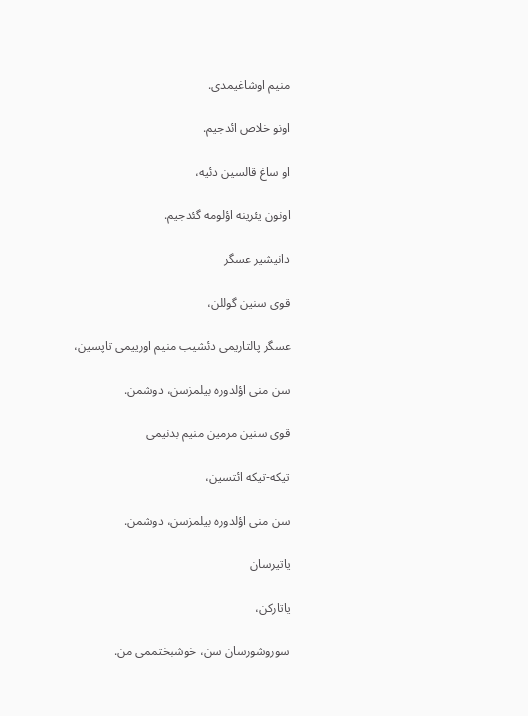منیم اوشاغیمدی.

اونو خلاص ائدجیم.

او ساغ قالسین دئیه،

اونون یئرینه اؤلومه گئدجیم.

دانیشیر عسگر

قوی سنین گوللن،

عسگر پالتاریمی دئشیب منیم اورییمی تاپسین،

سن منی اؤلدوره بیلمزسن، دوشمن.

قوی سنین مرمین منیم بدنیمی

تیکه-تیکه ائتسین،

سن منی اؤلدوره بیلمزسن، دوشمن.

یاتیرسان

یاتارکن،

سوروشورسان سن، خوشبختممی من.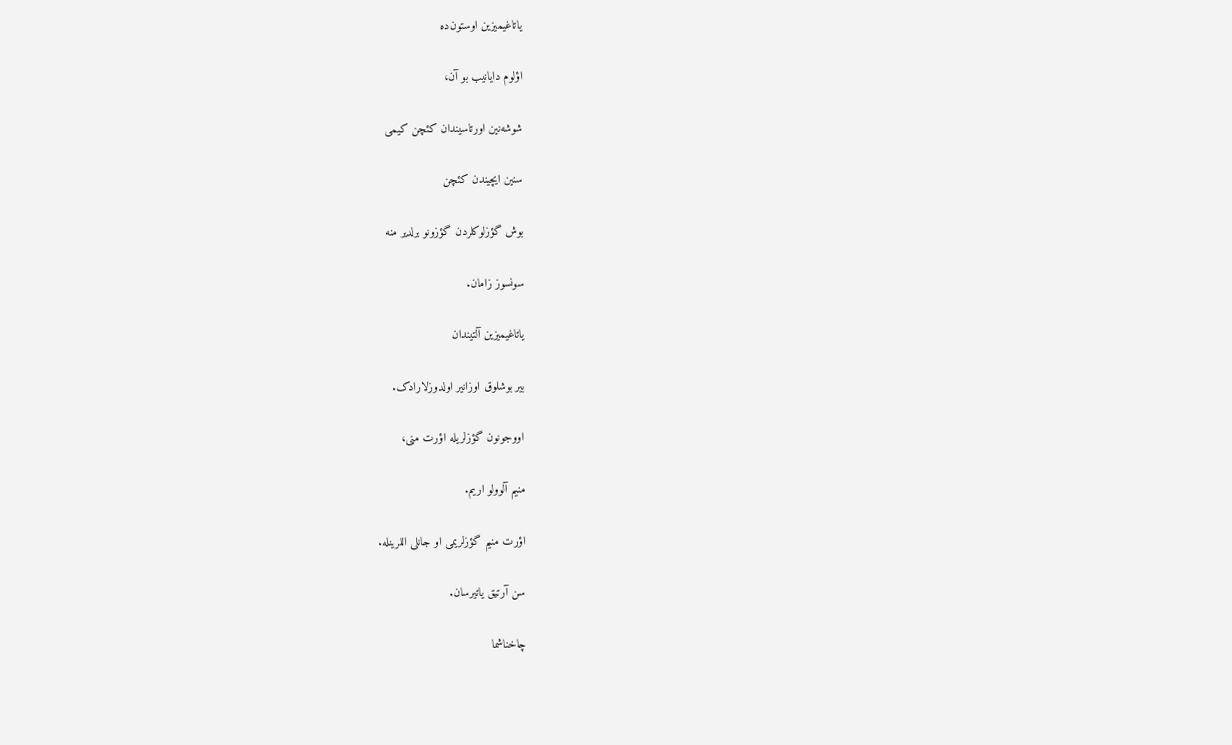یاتاغیمیزین اوستون‌ده

اؤلوم دایانیب بو آن،

شوشه‌نین اورتاسیندان کئچن کیمی

سنین ایچیندن کئچن

بوش گؤزلوکلردن گؤزونو برلدیر منه

سونسوز زامان.

یاتاغیمیزین آلتیندان

بیر بوشلوق اوزانیر اولدوزلارادک.

اووجونون گؤزلریله اؤرت منی،

منیم آلوولو اریم.

اؤرت منیم گؤزلریمی او جانلی اللرینله.

سن آرتیق یاتیرسان.

چاخناشما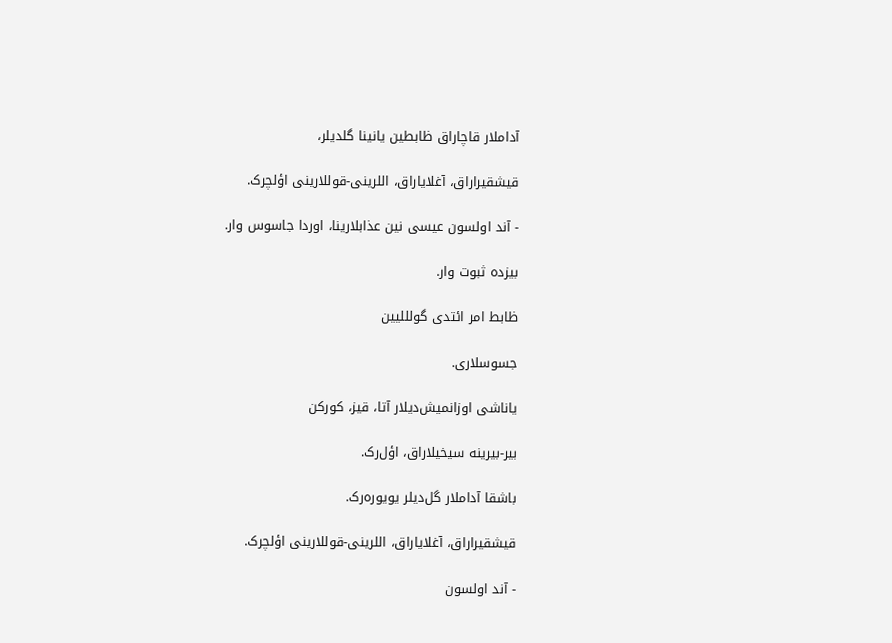آداملار قاچاراق ظابطین یانینا گلدیلر،

قیشقیراراق، آغلایاراق، اللرینی-قوللارینی اؤلچرک.

- آند اولسون عیسی نین عذابلارینا، اوردا جاسوس وار.

بیزده ثبوت وار.

ظابط امر ائتدی گولللیین

جسوسلاری.

یاناشی اوزانمیش‌دیلار آتا، قیز، کورکن

بیر-بیرینه سیخیلاراق، اؤل‌رک.

باشقا آداملار گل‌دیلر یویوره‌رک.

قیشقیراراق، آغلایاراق، اللرینی-قوللارینی اؤلچرک.

- آند اولسون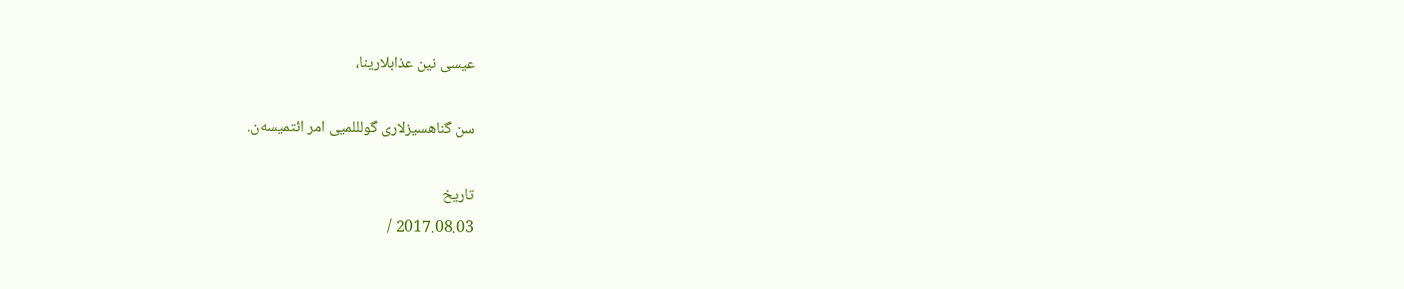عیسی نین عذابلارینا،

سن گناهسیزلاری گولللمیی امر ائتمیسه‌ن.

تاریخ
2017.08.03 /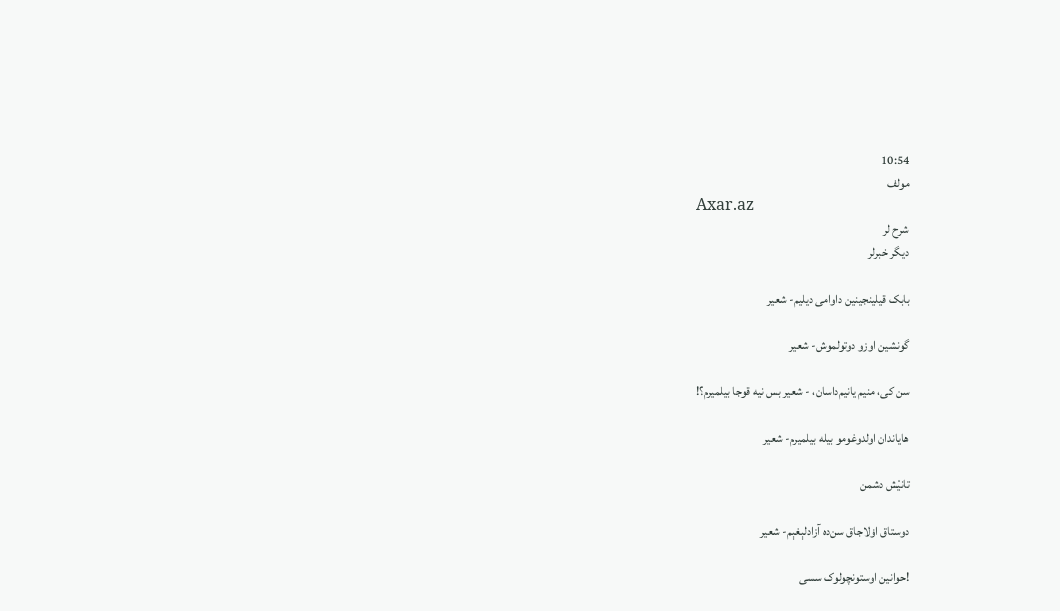10:54
مولف
Axar.az
شرح لر
دیگر خبرلر

بابک قیلینجینین داوامی دیلیم- شعیر

گونشین اوزو دوتولموش- شعیر

سن کی، منیم یانیم‌داسان، - شعیر بس نیه قوجا بیلمیرم؟!

هایاندان اولدوغومو بیله بیلمیرم- شعیر

تانیْش دشمن

دوستاق اۏلاجاق سن‌ده آزادلېغېم- شعیر

!حوانین اوستونچولوک سسی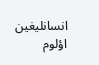انسانلیغین اؤلوم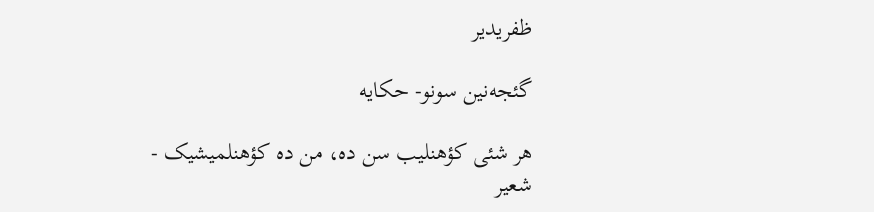ظفریدیر

گئجه‌نین سونو- حکایه‌

هر شئی کؤهنلیب سن ده، من ده کؤهنلمیشیک - شعیر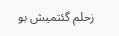زحلم گئتمیش بو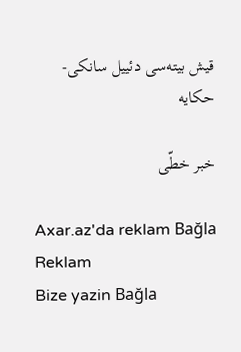قیش بیته‌سی دئییل سانکی- حکایه‌

خبر خطّی

Axar.az'da reklam Bağla
Reklam
Bize yazin Bağla